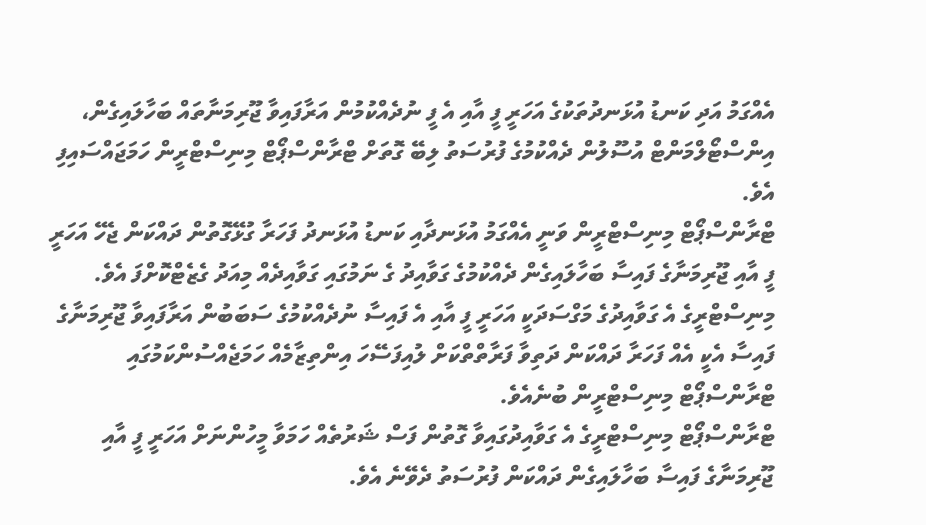އެއްގަމު އަދި ކަނޑު އުޅަނދުތަކުގެ އަހަރީ ފީ އާއި އެ ފީ ނުދެއްކުމުން އަރާފައިވާ ޖޫރިމަނާތައް ބަހާލައިގެން، އިންސްޓޯލްމަންޓް އުސޫލުން ދެއްކުމުގެ ފުރުސަތު ލިބޭ ގޮތަށް ޓްރާންސްޕޯޓް މިނިސްޓްރީން ހަމަޖައްސައިފި އެވެ.
ޓްރާންސްޕޯޓް މިނިސްޓްރީން ވަނީ އެއްގަމު އުޅަނދާއި ކަނޑު އުޅަނދު ފަހަރާ ގުޅޭގޮތުން ދައްކަން ޖެހޭ އަހަރީ ފީ އާއި ޖޫރިމަނާގެ ފައިސާ ބަހާލައިގެން ދެއްކުމުގެ ގަވާއިދު ގެ ނަމުގައި ގަވާއިދެއް މިއަދު ގެޒެޓްކޮށްފަ އެވެ.
މިނިސްޓްރީގެ އެ ގަވާއިދުގެ މަގްސަދަކީ އަހަރީ ފީ އާއި އެ ފައިސާ ނުދެއްކުމުގެ ސަބަބުން އަރާފައިވާ ޖޫރިމަނާގެ ފައިސާ އެކީ އެއް ފަހަރާ ދައްކަން ދަތިވާ ފަރާތްތްކަށް ލުއިފަސޭހަ އިންތިޒާމެއް ހަމަޖެއްސުންކަމުގައި ޓްރާންސްޕޯޓް މިނިސްޓްރީން ބުނެއެވެ.
ޓްރާންސްޕޯޓް މިނިސްޓްރީގެ އެ ގަވާއިދުގައިވާ ގޮތުން ފަސް ޝަރުތެއް ހަމަވާ މީހުންނަށް އަހަރީ ފީ އާއި ޖޫރިމަނާގެ ފައިސާ ބަހާލައިގެން ދައްކަން ފުރުސަތު ދެވޭނެ އެވެ.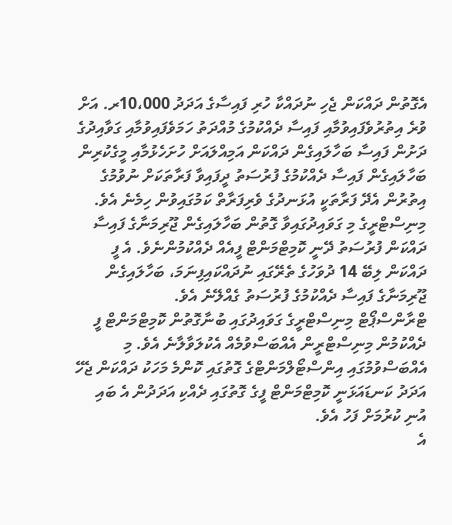އެގޮތުން ދައްކަން ޖެހި ނުދައްކާ ހުރި ފައިސާގެ އަދަދު 10،000ރ. އަށް ވުރެ އިތުރުވެފައިވުމާއި ފައިސާ ދެއްކުމުގެ މުއްދަތު ހަމަވެފައިވުމާއި ގަވާއިދުގެ ދަށުން ފައިސާ ބަހާލައިގެން ދައްކަން އަމިއްލައަށް ހުށަހެޅުމާއި މީގެކުރިން ބަހާލައިގެން ފައިސާ ދެއްކުމުގެ ފުރުސަތު ދީފައިވާ ފަރާތަކަށް ނުވުމުގެ އިތުރުން އެދޭ ފަރާތަކީ އުޅަނދުގެ ވެރިފަރާތް ކަމުގައިވުން ހިމެނެ އެވެ.
މިނިސްޓްރީގެ މި ގަވައިދުގައިވާ ގޮތުން ބަހާލައިގެން ޖޫރިމަނާގެ ފައިސާ ދައްކަން ފުރުސަތު ދޭނީ ކޮމިޓްމަންޓް ފީއެއް ދެއްކުމުންނެވެ. އެ ފީ ދައްކަން ލިބޭ 14 ދުވަހުގެ ތެރޭގައި ނުދައްކައިފިނަމަ، ބަހާލައިގެން ޖޫރިމަނާގެ ފައިސާ ދެއްކުމުގެ ފުރުސަތު ގެއްލޭނެ އެވެ.
ޓްރާންސްޕޯޓް މިނިސްޓްރީގެ ގަވައިދުގައި ބުނާގޮތުން ކޮމިޓްމަންޓް ފީ ދެއްކުމުން މިނިސްޓްރީން އެއްބަސްވުމެއް އެކުލަވާލާނެ އެވެ. މި އެއްބަސްވުމުގައި އިންސްޓޯލްމަންޓްގެ ގޮތުގައި ކޮންމެ މަހަކު ދައްކަން ޖެހޭ އަދަދު ކަނޑައަޅަނީ ކޮމިޓްމަންޓް ފީގެ ގޮތުގައި ދެއްކި އަދަދުން އެ ބައި އުނި ކުރުމަށް ފަހު އެވެ.
އެ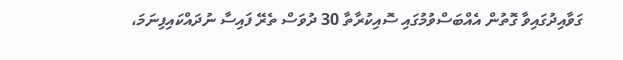ގަވާއިދުގައިވާ ގޮތުން އެއްބަސްވުމުގައި ސޮއިކުރާތާ 30 ދުވަސް ތެރޭ ފައިސާ ނުދައްކައިފިނަމަ،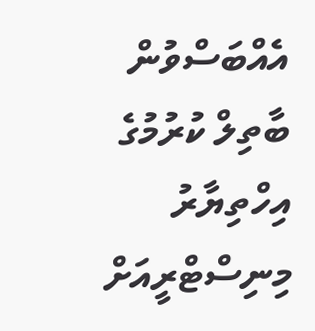އެއްބަސްވުން ބާތިލް ކުރުމުގެ އިހްތިޔާރު މިނިސްޓްރީއަށް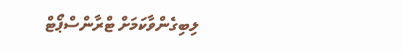ލިބިގެންވާކަމަށް ޓްރާންސްޕޯޓް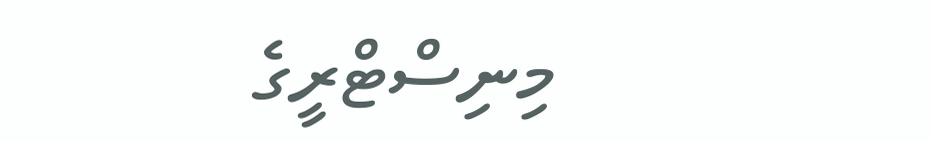މިނިސްޓްރީގެ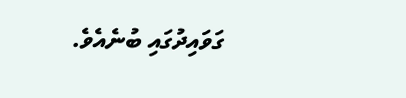ގަވައިދުގައި ބުނެއެވެ.